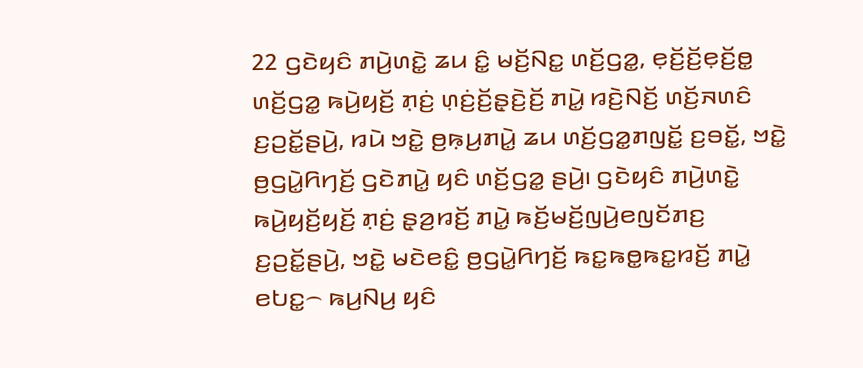22 ꤞꤢꤧꤟꤢꤨ ꤊꤣꤧ꤬ꤛꤢꤧ꤭ ꤘꤣ ꤢꤨ꤭ ꤗꤢꤩ꤬ꤡꤢ꤭ ꤛꤢꤩ꤬ꤞꤤ꤭, ꤕ꤫ꤢꤩ꤬ꤢꤩ꤬ꤕ꤫ꤢꤩ꤬ꤥ꤭ ꤛꤢꤩ꤬ꤞꤤ꤭ ꤒꤣꤧ꤬ꤟꤢꤩ꤬ ꤊ꤫ꤢꤦ꤬ ꤛ꤫ꤢꤦ꤬ꤢꤩ꤬ꤔ꤫ꤢꤧ꤬ꤢꤩ꤬ ꤊꤣꤧ꤭ ꤙꤢꤧ꤬ꤡꤢꤩ꤬ ꤛꤢꤩ꤬ꤏꤛꤢꤨ ꤢ꤬ꤑꤢꤩ꤭ꤔꤣꤧ꤬, ꤙꤣꤧ ꤠꤢꤧ꤭ ꤥ꤬ꤒ꤫ꤣ꤬ꤊꤣꤧ꤭ ꤘꤣ ꤛꤢꤩ꤬ꤞꤤ꤭ꤊꤜꤢꤩ꤭ ꤢ꤬ꤋꤢꤩ꤭, ꤠꤢꤧ꤭ ꤥ꤬ꤞꤣꤧ꤭ꤖꤚꤢꤩ꤬ ꤞꤢꤧꤊꤣꤧ꤭ ꤟꤢꤨ ꤛꤢꤩ꤬ꤞꤤ꤭ ꤔꤣꤧ꤬꤯ ꤞꤢꤧꤟꤢꤨ ꤊꤣꤧ꤬ꤛꤢꤧ꤭ ꤒꤣꤧ꤬ꤟꤢꤩ꤬ꤟꤢꤩ꤬ ꤊ꤫ꤢꤦ꤬ ꤔ꤫ꤤ꤬ꤙꤢꤩ꤬ ꤊꤣꤧ꤭ ꤒꤢꤩ꤬ꤗꤢꤩ꤬ꤜꤣꤧ꤬ꤕꤜꤢꤩꤊꤢ꤬ ꤢ꤬ꤑꤢꤩ꤭ꤔꤣꤧ꤬, ꤠꤢꤧ꤭ ꤗꤢꤧꤕꤢꤨ꤭ ꤥ꤬ꤞꤣꤧ꤭ꤖꤚꤢꤩ꤬ ꤒꤢ꤭ꤒꤥ꤭ꤒꤢ꤭ꤙꤢꤩ꤬ ꤊꤣꤧ꤭ ꤕꤝꤢ꤭꤮ ꤒꤣ꤬ꤡꤣ꤬ ꤟꤢꤨ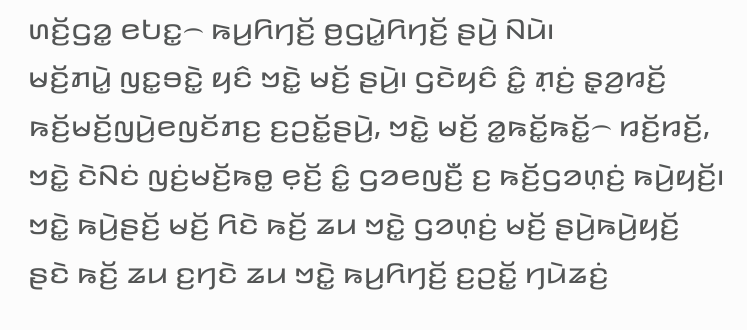ꤛꤢꤩ꤬ꤞꤤ꤭ ꤕꤝꤢ꤭꤮ ꤒꤣ꤬ꤖꤚꤢꤩ꤬ ꤥ꤬ꤞꤣꤧ꤭ꤖꤚꤢꤩ꤬ ꤔꤣꤧ꤬ ꤡꤣꤧ꤯
ꤗꤢꤩ꤬ꤊꤣꤧ꤭ ꤜꤢ꤭ꤋꤢꤧ꤭ ꤟꤢꤨ ꤠꤢꤧ꤭ ꤗꤢꤩ꤬ ꤔꤣꤧ꤬꤯ ꤞꤢꤧꤟꤢꤨ ꤢꤨ꤭ ꤊ꤫ꤢꤦ꤬ ꤔ꤫ꤤ꤬ꤙꤢꤩ꤬ ꤒꤢꤩ꤬ꤗꤢꤩ꤬ꤜꤣꤧ꤬ꤕꤜꤢꤩꤊꤢ꤬ ꤢ꤬ꤑꤢꤩ꤭ꤔꤣꤧ꤬, ꤠꤢꤧ꤭ ꤗꤢꤩ꤬ ꤤ꤭ꤒꤢꤩ꤭ꤒꤢꤩ꤭꤮ ꤙꤢꤩ꤬ꤙꤢꤩ꤬, ꤠꤢꤧ꤭ ꤢꤧꤡꤢꤦ ꤜꤢꤦ꤬ꤗꤢꤩ꤬ꤒꤥ꤭ ꤕ꤫ꤢꤩ꤬ ꤢꤨ꤭ ꤞꤤꤕꤜꤢꤪ꤬ ꤢ꤬ ꤒꤢꤩ꤬ꤞꤤꤛ꤫ꤢꤦ꤬ ꤒꤣꤧ꤬ꤟꤢꤩ꤬꤯ ꤠꤢꤧ꤭ ꤒꤣꤧ꤬ꤔꤢꤩ꤬ ꤗꤢꤩ꤬ ꤖꤢꤧ ꤒꤢꤩ꤬ ꤘꤣ ꤠꤢꤧ꤭ ꤞꤤꤛ꤫ꤢꤦ꤬ ꤗꤢꤩ꤬ ꤔꤣꤧ꤬ꤒꤣꤧ꤬ꤟꤢꤩ꤬ ꤔꤢꤧ ꤒꤢꤩ꤬ ꤘꤣ ꤢ꤬ꤚꤢꤧ ꤘꤣ ꤠꤢꤧ꤭ ꤒꤣ꤬ꤖꤚꤢꤩ꤬ ꤢ꤬ꤑꤢꤩ꤭ ꤚꤣꤧꤘꤢꤦ꤬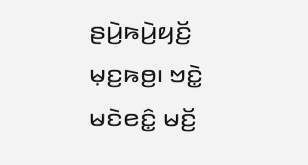ꤔꤣꤧ꤬ꤒꤣꤧ꤬ꤟꤢꤩ꤬ ꤗ꤫ꤢ꤬ꤒꤥ꤬꤯ ꤠꤢꤧ꤭ ꤗꤢꤧꤕꤢꤨ꤭ ꤗꤢꤩ꤬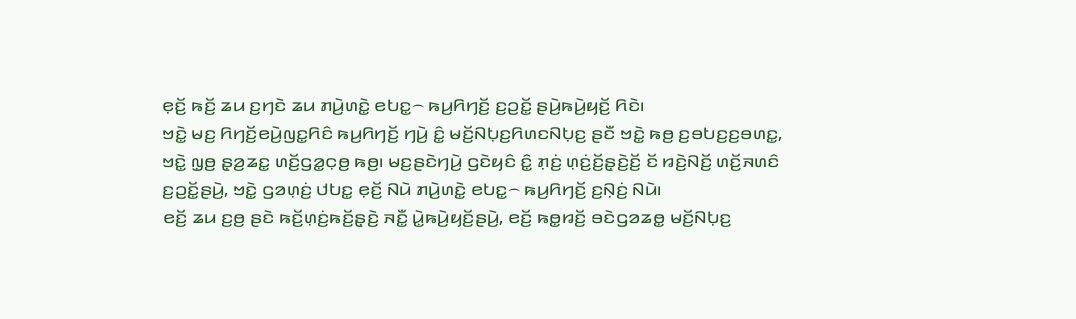ꤕ꤫ꤢꤩ꤬ ꤒꤢꤩ꤬ ꤘꤣ ꤢ꤬ꤚꤢꤧ ꤘꤣ ꤊꤣꤧ꤬ꤛꤢꤧ꤭ ꤕꤝꤢ꤭꤮ ꤒꤣ꤬ꤖꤚꤢꤩ꤬ ꤢ꤬ꤑꤢꤩ꤭ ꤔꤣꤧ꤬ꤒꤣꤧ꤬ꤟꤢꤩ꤬ ꤖꤢꤧ꤯
ꤠꤢꤧ꤭ ꤗꤢ꤬ ꤖꤚꤢꤩ꤬ꤕꤣꤧ꤬ꤜꤢ꤭ꤖꤢꤨ ꤒꤣ꤬ꤖꤚꤢꤩ꤬ ꤚꤣꤧ꤬ ꤢꤨ꤭ ꤗꤢꤩ꤬ꤡꤝ꤫ꤢ꤬ꤖꤛꤢꤡꤝ꤫ꤢ꤬ ꤔꤢꤪ ꤠꤢꤧ꤭ ꤒꤥ꤬ ꤢ꤬ꤋꤝꤢ꤬ꤢ꤬ꤋꤛꤢ꤭, ꤠꤢꤧ꤭ ꤜ꤫ꤥ꤬ ꤔ꤫ꤤ꤬ꤘꤢ꤭ ꤛꤢꤩ꤬ꤞꤤ꤭ꤍ꤫ꤥ꤬ ꤒꤥ꤬꤯ ꤗꤢ꤬ꤔꤢꤧꤚꤣꤧ꤬ ꤞꤢꤧꤟꤢꤨ ꤢꤨ꤭ ꤊ꤫ꤢꤦ꤬ ꤛ꤫ꤢꤦ꤬ꤢꤩ꤬ꤔ꤫ꤢꤧ꤬ꤢꤩ꤬ ꤢꤩ ꤙꤢꤧ꤬ꤡꤢꤩ꤬ ꤛꤢꤩ꤬ꤏꤛꤢꤨ ꤢ꤬ꤑꤢꤩ꤭ꤔꤣꤧ꤬, ꤠꤢꤧ꤭ ꤞꤤꤛ꤫ꤢꤦ꤬ ꤓꤝꤢ꤭ ꤕ꤫ꤢꤩ꤬ ꤡꤣꤧ ꤊꤣꤧ꤬ꤛꤢꤧ꤭ ꤕꤝꤢ꤭꤮ ꤒꤣ꤬ꤖꤚꤢꤩ꤬ ꤢ꤬ꤡ꤫ꤢꤦ꤬ ꤡꤣꤧ꤯
ꤕꤢꤩ꤬ ꤘꤣ ꤢ꤬ꤥ꤬ ꤔꤢꤧ ꤒꤢꤩ꤬ꤛ꤫ꤢꤦ꤬ꤒꤢꤩ꤬ꤔ꤫ꤢꤧ꤬ ꤏꤢꤪ꤭ ꤣꤧ꤭ꤒꤣꤧ꤬ꤟꤢꤩ꤬ꤔꤣꤧ꤬, ꤕꤢꤩ꤬ ꤒꤥ꤭ꤙꤢꤩ꤬ ꤋꤢꤧꤞꤤꤘꤥ꤭ ꤗꤢꤩ꤬ꤡꤝ꤫ꤢ꤬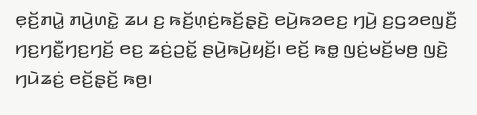ꤕ꤫ꤢꤩ꤬ꤊꤣꤧ꤭ ꤊꤣꤧ꤬ꤛꤢꤧ꤭ ꤘꤣ ꤢ꤬ ꤒꤢꤩ꤬ꤛ꤫ꤢꤦ꤬ꤒꤢꤩ꤬ꤔ꤫ꤢꤧ꤬ ꤕꤣꤧ꤬ꤒꤤꤕꤢ꤬ ꤚꤣꤧ꤬ ꤢ꤬ꤞꤤꤕꤜꤢꤪ꤬ ꤚꤢ꤬ꤚꤢꤪ꤭ꤚꤢ꤬ꤚꤢꤩ꤬ ꤕꤢ꤬ ꤘꤢꤦ꤬ꤑꤢꤩ꤭ ꤔꤣꤧ꤬ꤒꤣꤧ꤬ꤟꤢꤩ꤬꤯ ꤕꤢꤩ꤬ ꤒꤥ꤭ ꤜꤢꤦ꤬ꤗꤢꤩ꤬ꤗꤥ꤬ ꤜꤢꤧ꤬ ꤚꤣꤧꤘꤢꤦ꤬ ꤕꤢꤩ꤬ꤔ꤫ꤢꤩ꤬ ꤒꤥ꤬꤯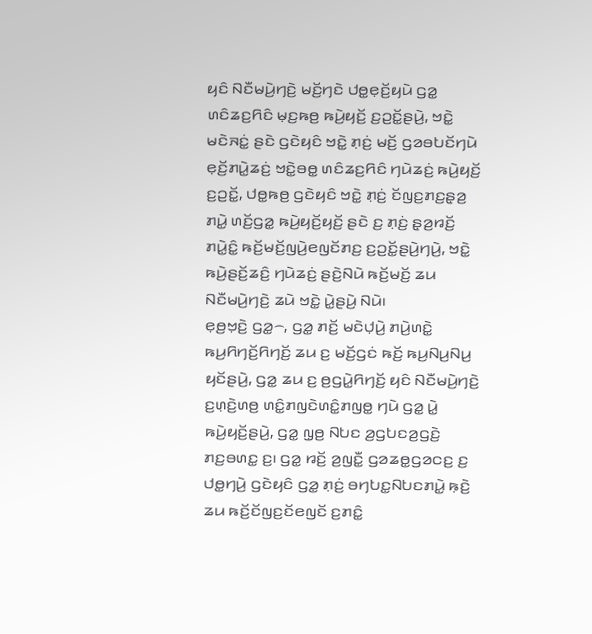ꤟꤢꤨ ꤡꤢꤪꤗꤣꤧ꤬ꤚꤢꤧ꤬ ꤗꤢꤩ꤬ꤚꤢꤧ ꤓꤥ꤭ꤕ꤫ꤢꤩ꤬ꤟꤣꤧ ꤞꤤ꤭ ꤛꤢꤨꤘꤢ꤬ꤖꤢꤨ ꤗ꤫ꤢ꤬ꤒꤥ꤬ ꤒꤣꤧ꤬ꤟꤢꤩ꤬ ꤢ꤬ꤑꤢꤩ꤭ꤔꤣꤧ꤬, ꤠꤢꤧ꤭ ꤗꤢꤧꤏꤢꤦ꤭ ꤔꤢꤧ ꤞꤢꤧꤟꤢꤨ ꤠꤢꤧ꤭ ꤊ꤫ꤢꤦ꤬ ꤗꤢꤩ꤬ ꤞꤤꤋꤝꤢꤩꤚꤣꤧ ꤕ꤫ꤢꤩ꤬ꤊꤣꤧ꤭ꤘꤢꤦ꤬ ꤠꤢꤧ꤭ꤋꤥ꤭ ꤛꤢꤨꤘꤢ꤬ꤖꤢꤨ ꤚꤣꤧꤘꤢꤦ꤬ ꤒꤣꤧ꤬ꤟꤢꤩ꤬ ꤢ꤬ꤑꤢꤩ꤭, ꤓꤥ꤭ꤒꤥ꤬ ꤞꤢꤧꤟꤢꤨ ꤠꤢꤧ꤭ ꤊ꤫ꤢꤦ꤬ ꤢꤩꤜꤢ꤬ꤊꤢ꤬ꤔ꤫ꤤ꤬ ꤊꤣꤧ꤭ ꤛꤢꤩ꤬ꤞꤤ꤭ ꤒꤣꤧ꤬ꤟꤢꤩ꤬ꤟꤢꤩ꤬ ꤔꤢꤧ ꤢ꤬ ꤊ꤫ꤢꤦ꤬ ꤔ꤫ꤤ꤬ꤙꤢꤩ꤬ ꤊꤣꤧ꤭ꤢꤨ꤭ ꤒꤢꤩ꤬ꤗꤢꤩ꤬ꤜꤣꤧ꤬ꤕꤜꤢꤩꤊꤢ꤬ ꤢ꤬ꤑꤢꤩ꤭ꤔꤣꤧ꤬ꤚꤣꤧ꤬, ꤠꤢꤧ꤭ ꤒꤣꤧ꤬ꤔꤢꤩ꤬ꤘꤢꤨ꤬ ꤚꤣꤧꤘꤢꤦ꤬ ꤔꤢꤧ꤬ꤡꤣꤧ ꤒꤢꤩ꤬ꤗꤢꤩ꤬ ꤘꤣ ꤡꤢꤪꤗꤣꤧ꤬ꤚꤢꤧ꤬ ꤘꤣꤧ ꤠꤢꤧ꤭ ꤣꤧ꤭ꤔꤣꤧ꤬ ꤡꤣꤧ꤯
ꤕ꤫ꤥ꤬ꤠ꤫ꤢꤧ꤬ ꤞꤤ꤭꤮, ꤞꤤ꤭ ꤊꤢꤩ꤬ ꤗꤢꤧꤓ꤫ꤣꤧ꤬ ꤊꤣꤧ꤬ꤛꤢꤧ꤭ ꤒꤣ꤬ꤖꤚꤢꤩ꤬ꤖꤚꤢꤩ꤬ ꤘꤣ ꤢ꤬ ꤗꤢꤩ꤬ꤞꤢꤦ ꤒꤢꤩ꤬ ꤒꤣ꤬ꤡꤣ꤬ꤡꤣ꤬ ꤟꤢꤩꤔꤣꤧ꤬, ꤞꤤ꤭ ꤘꤣ ꤢ꤬ ꤥ꤬ꤞꤣꤧ꤭ꤖꤚꤢꤩ꤬ ꤟꤢꤨ ꤡꤢꤪꤗꤣꤧ꤬ꤚꤢꤧ꤬ ꤢ꤬ꤛ꤫ꤢꤧ꤬ꤛꤥ꤬ ꤛꤢꤨ꤭ꤊꤜꤢꤧꤛꤢꤨ꤭ꤊꤜꤥ꤭ ꤚꤣꤧ ꤞꤤ꤭ ꤣꤧ꤭ ꤒꤣꤧ꤬ꤟꤢꤩ꤬ꤔꤣꤧ꤬, ꤞꤤ꤭ ꤜ꤫ꤥ꤬ ꤡꤝꤢ ꤤ꤬ꤞꤝꤢꤤ꤬ꤞꤢꤧ꤬ ꤊꤢ꤬ꤋꤛꤢ꤭ ꤢ꤬꤯ ꤞꤤ꤭ ꤙꤢꤩ꤬ ꤤ꤬ꤜꤢꤪ꤭ ꤞꤤꤘꤥ꤭ꤞꤤꤍꤢ꤬ ꤢ꤬ ꤓꤥ꤭ꤚꤣꤧ꤬ ꤞꤢꤧꤟꤢꤨ ꤞꤤ꤭ ꤊ꤫ꤢꤦ꤬ ꤋꤚꤝꤢ꤭ꤡꤝꤢꤊꤣꤧ꤭ ꤒ꤫ꤢꤧ꤬ ꤘꤣ ꤒꤢꤩ꤬ꤢꤩꤜꤢ꤬ꤢꤩꤕꤜꤢꤩ ꤢ꤬ꤊꤢꤨ꤭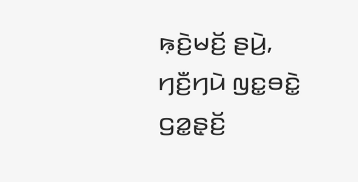ꤒ꤫ꤢꤧ꤬ꤗꤢꤩ꤬ ꤔꤣꤧ꤬, ꤚꤢꤪ꤬ꤚꤣꤧ ꤜꤢ꤭ꤋꤢꤧ꤭ ꤞꤤ꤭ꤔ꤫ꤢꤩ꤬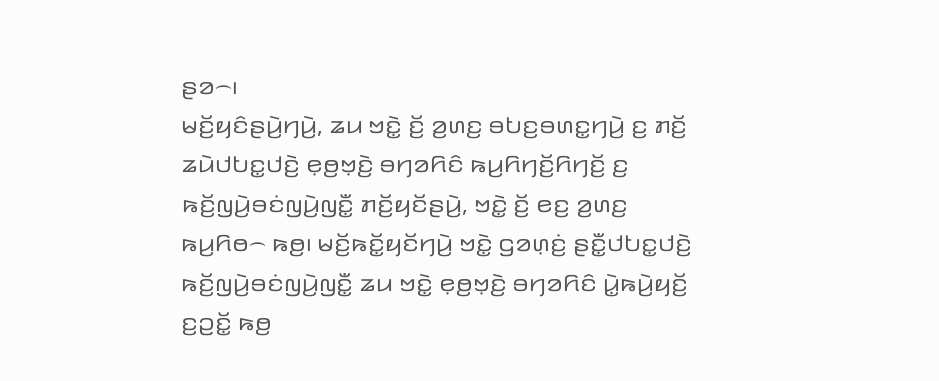ꤔꤤ꤮꤯
ꤗꤢꤩ꤬ꤟꤢꤨꤔꤣꤧ꤬ꤚꤣꤧ꤬, ꤘꤣ ꤠꤢꤧ꤭ ꤢꤩ꤬ ꤤ꤬ꤛꤢ꤬ ꤋꤝꤢ꤬ꤋꤛꤢ꤭ꤚꤣꤧ꤬ ꤢ꤬ ꤊꤢꤩ꤬ ꤘꤣꤧꤓꤝꤢ꤭ꤓꤢꤧ꤬ ꤕ꤫ꤥ꤬ꤠ꤫ꤢꤧ꤬ ꤋꤚꤤꤖꤢꤨ ꤒꤣ꤬ꤖꤚꤢꤩ꤬ꤖꤚꤢꤩ꤬ ꤢ꤬ ꤒꤢꤩ꤬ꤜꤣꤧ꤬ꤋꤢꤦꤜꤣꤧ꤬ꤜꤢꤪ꤭ ꤊꤢꤩ꤬ꤟꤢꤩꤔꤣꤧ꤬, ꤠꤢꤧ꤭ ꤢꤩ꤬ ꤕꤢ꤬ ꤤ꤬ꤛꤢ꤬ ꤒꤣ꤬ꤖꤥ꤮ ꤒꤥ꤬꤯ ꤗꤢꤩ꤬ꤒꤢꤩ꤭ꤟꤢꤩꤚꤣꤧ꤬ ꤠꤢꤧ꤭ ꤞꤤꤛ꤫ꤢꤦ꤬ ꤔꤢꤪ꤭ꤓꤝꤢ꤭ꤓꤢꤧ꤬ ꤒꤢꤩ꤬ꤜꤣꤧ꤬ꤋꤢꤦꤜꤣꤧ꤬ꤜꤢꤪ꤭ ꤘꤣ ꤠꤢꤧ꤭ ꤕ꤫ꤥ꤬ꤠ꤫ꤢꤧ꤬ ꤋꤚꤤꤖꤢꤨ ꤣꤧ꤭ꤒꤣꤧ꤬ꤟꤢꤩ꤬ ꤢ꤬ꤑꤢꤩ꤭ ꤒꤥ꤬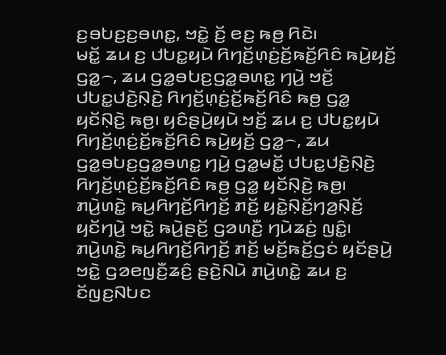ꤢ꤬ꤋꤝꤢ꤬ꤢ꤬ꤋꤛꤢ꤭, ꤠꤢꤧ꤭ ꤢꤩ꤬ ꤕꤢ꤬ ꤒꤥ꤬ ꤖꤢꤧ꤯
ꤗꤢꤩ꤭ ꤘꤣ ꤢ꤬ ꤓꤝꤢ꤭ꤟꤣꤧ ꤖꤚꤢꤩ꤬ꤛ꤫ꤢꤦ꤬ꤢꤩ꤬ꤒꤢꤩ꤬ꤖꤢꤨ ꤒꤣꤧ꤬ꤟꤢꤩ꤬ ꤞꤤ꤭꤮, ꤘꤣ ꤞꤤ꤭ꤋꤝꤢ꤬ꤞꤤ꤭ꤋꤛꤢ꤭ ꤚꤣꤧ꤬ ꤠꤢꤩ꤬ ꤓꤝꤢ꤭ꤓꤢꤧ꤬ꤡ꤫ꤢꤧ꤬ ꤖꤚꤢꤩ꤬ꤛ꤫ꤢꤦ꤬ꤢꤩ꤬ꤒꤢꤩ꤬ꤖꤢꤨ ꤒꤥ꤬ ꤞꤤ꤭ ꤟꤢꤩꤡ꤫ꤢꤧ꤬ ꤒꤥ꤬꤯ ꤟꤢꤨꤔꤣꤧ꤬ꤟꤣꤧ ꤠꤢꤩ꤬ ꤘꤣ ꤢ꤬ ꤓꤝꤢ꤭ꤟꤣꤧ ꤖꤚꤢꤩ꤬ꤛ꤫ꤢꤦ꤬ꤢꤩ꤬ꤒꤢꤩ꤬ꤖꤢꤨ ꤒꤣꤧ꤬ꤟꤢꤩ꤬ ꤞꤤ꤭꤮, ꤘꤣ ꤞꤤ꤭ꤋꤝꤢ꤬ꤞꤤ꤭ꤋꤛꤢ꤭ ꤚꤣꤧ꤬ ꤞꤤ꤭ꤗꤢꤩ꤭ ꤓꤝꤢ꤭ꤓꤢꤧ꤬ꤡ꤫ꤢꤧ꤬ ꤖꤚꤢꤩ꤬ꤛ꤫ꤢꤦ꤬ꤢꤩ꤬ꤒꤢꤩ꤬ꤖꤢꤨ ꤒꤥ꤬ ꤞꤤ꤭ ꤟꤢꤩꤡ꤫ꤢꤧ꤬ ꤒꤥ꤬꤯
ꤊꤣꤧ꤬ꤛꤢꤧ꤭ ꤒꤣ꤬ꤖꤚꤢꤩ꤬ꤖꤚꤢꤩ꤬ ꤊꤢꤩ꤬ ꤟꤢꤧ꤭ꤡ꤫ꤢꤩ꤬ꤚꤤ꤬ꤡ꤫ꤢꤩ꤬ ꤟꤢꤩꤚꤣꤧ꤬ ꤠꤢꤧ꤭ ꤒꤣꤧ꤬ꤔꤢꤩ꤬ ꤞꤤꤛꤢꤪ꤬ ꤚꤣꤧꤘꤢꤦ꤬ ꤜꤢꤨ꤭꤯ ꤊꤣꤧ꤬ꤛꤢꤧ꤭ ꤒꤣ꤬ꤖꤚꤢꤩ꤬ꤖꤚꤢꤩ꤬ ꤊꤢꤩ꤬ ꤗꤢꤩ꤬ꤒꤢꤩ꤬ꤞꤢꤦ ꤟꤢꤩꤔꤣꤧ꤬ ꤠꤢꤧ꤭ ꤞꤤꤕꤜꤢꤪ꤬ꤘꤢꤨ꤬ ꤔꤢꤧ꤬ꤡꤣꤧ ꤊꤣꤧ꤬ꤛꤢꤧ꤭ ꤘꤣ ꤢ꤬ ꤢꤩꤜꤢ꤬ꤡꤝꤢ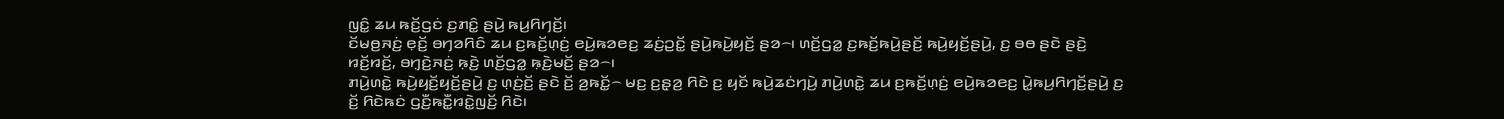ꤜꤢꤨ꤭ ꤘꤣ ꤒꤢꤩ꤬ꤞꤢꤦ ꤢ꤬ꤊꤢꤨ꤭ ꤔꤣꤧ꤬ ꤒꤣ꤬ꤖꤚꤢꤩ꤬꤯
ꤢꤩꤗꤥ꤬ꤏꤢꤦ꤬ ꤕ꤫ꤢꤩ꤬ ꤋꤚꤤꤖꤢꤨ ꤘꤣ ꤢ꤬ꤒꤢꤩ꤬ꤛ꤫ꤢꤦ꤬ ꤕꤣꤧ꤬ꤒꤤꤕꤢ꤬ ꤘꤢꤦ꤬ꤑꤢꤩ꤭ ꤔꤣꤧ꤬ꤒꤣꤧ꤬ꤟꤢꤩ꤬ ꤔꤤ꤮꤯ ꤛꤢꤩ꤬ꤞꤤ꤭ ꤢ꤬ꤒꤢꤩ꤬ꤒꤣꤧ꤬ꤔꤢꤩ꤬ ꤒꤣꤧ꤬ꤟꤢꤩ꤬ꤔꤣꤧ꤬, ꤢ꤬ ꤋꤥ ꤔꤢꤧ ꤔꤢꤧ꤬ ꤙꤢꤩ꤬ꤙꤢꤩ꤬, ꤋꤚ꤫ꤢꤧ꤬ꤏꤢꤦ꤬ ꤒ꤫ꤢꤧ꤬ ꤛꤢꤩ꤬ꤞꤤ꤭ ꤒ꤫ꤢꤧ꤬ꤗꤢꤩ꤬ ꤔꤤ꤮꤯
ꤊꤣꤧ꤬ꤛꤢꤧ꤭ ꤒꤣꤧ꤬ꤟꤢꤩ꤬ꤟꤢꤩ꤬ꤔꤣꤧ꤬ ꤢ꤬ ꤛ꤫ꤢꤦ꤬ꤢꤩ꤬ ꤔꤢꤧ ꤢꤩ꤬ ꤤ꤬ꤒꤢꤩ꤭꤮ ꤗꤢ꤬ ꤢ꤬ꤔ꤫ꤤ꤬ ꤖꤢꤧ ꤢ꤬ ꤟꤢꤩ ꤒꤣꤧ꤬ꤘꤢꤦꤚꤣꤧ꤬ ꤊꤣꤧ꤬ꤛꤢꤧ꤭ ꤘꤣ ꤢ꤬ꤒꤢꤩ꤬ꤛ꤫ꤢꤦ꤬ ꤕꤣꤧ꤬ꤒꤤꤕꤢ꤬ ꤣꤧ꤭ꤒꤣ꤬ꤖꤚꤢꤩ꤬ꤔꤣꤧ꤬ ꤢ꤬ ꤢꤩ꤬ ꤖꤢꤧꤒꤢꤦ ꤞꤢꤪ꤬ꤒꤢꤪ꤭ꤙꤢꤧ꤭ꤜꤢꤩ꤬ ꤖꤢꤧ꤯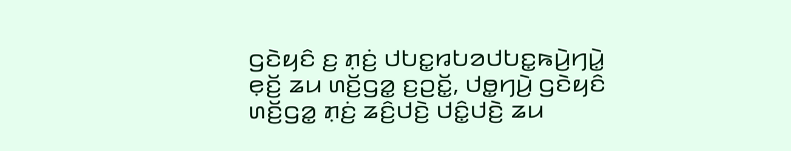ꤞꤢꤧꤟꤢꤨ ꤢ꤬ ꤊ꤫ꤢꤦ꤬ ꤓꤝꤢ꤭ꤙꤝꤤꤓꤝꤢ꤭ꤒꤣꤧ꤬ꤚꤣꤧ꤭ ꤕ꤫ꤢꤩ꤬ ꤘꤣ ꤛꤢꤩ꤬ꤞꤤ꤭ ꤢ꤬ꤑꤢꤩ꤭, ꤓꤥ꤭ꤚꤣꤧ꤬ ꤞꤢꤧꤟꤢꤨ ꤛꤢꤩ꤬ꤞꤤ꤭ ꤊ꤫ꤢꤦ꤬ ꤘꤢꤨ꤬ꤓꤢꤧ꤬ ꤓꤢꤨ꤭ꤓꤢꤧ꤬ ꤘꤣ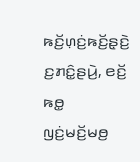ꤒꤢꤩ꤬ꤛ꤫ꤢꤦ꤬ꤒꤢꤩ꤬ꤔ꤫ꤢꤧ꤬ ꤢ꤬ꤊꤢꤨ꤭ꤔꤣꤧ꤬, ꤕꤢꤩ꤬ ꤒꤥ꤭ ꤜꤢꤦ꤬ꤗꤢꤩ꤬ꤗꤥ꤬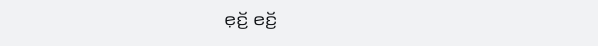ꤕ꤫ꤢꤩ꤬ ꤕꤢꤩ꤬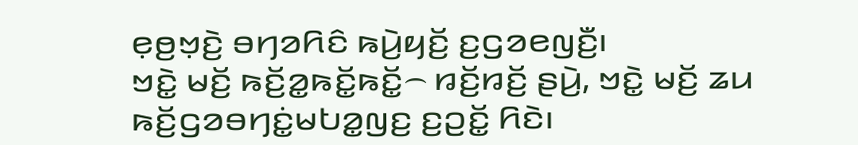ꤕ꤫ꤥ꤬ꤠ꤫ꤢꤧ꤬ ꤋꤚꤤꤖꤢꤨ ꤒꤣꤧ꤬ꤟꤢꤩ꤬ ꤢ꤬ꤞꤤꤕꤜꤢꤪ꤬꤯
ꤠꤢꤧ꤭ ꤗꤢꤩ꤬ ꤒꤢꤩ꤬ꤤ꤭ꤒꤢꤩ꤭ꤒꤢꤩ꤭꤮ ꤙꤢꤩ꤬ꤙꤢꤩ꤬ ꤔꤣꤧ꤬, ꤠꤢꤧ꤭ ꤗꤢꤩ꤬ ꤘꤣ ꤒꤢꤩ꤬ꤞꤤꤋꤚꤢꤦ꤭ꤗꤝꤤ꤭ꤜꤢ꤬ ꤢ꤬ꤑꤢꤩ꤭ ꤖꤢꤧ꤯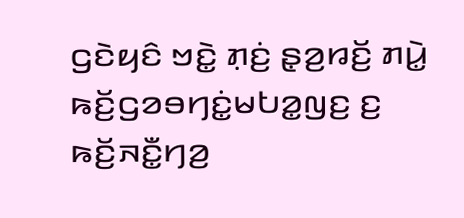ꤞꤢꤧꤟꤢꤨ ꤠꤢꤧ꤭ ꤊ꤫ꤢꤦ꤬ ꤔ꤫ꤤ꤬ꤙꤢꤩ꤬ ꤊꤣꤧ꤭ ꤒꤢꤩ꤬ꤞꤤꤋꤚꤢꤦ꤭ꤗꤝꤤ꤭ꤜꤢ꤬ ꤢ꤬ ꤒꤢꤩ꤬ꤏꤢꤪ꤭ꤚꤤ꤬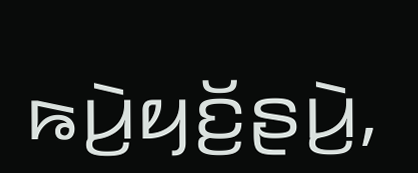ꤒꤣꤧ꤬ꤟꤢꤩ꤬ꤔꤣꤧ꤬,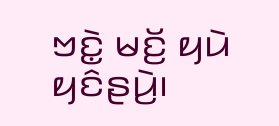ꤠꤢꤧ꤭ ꤗꤢꤩ꤬ ꤟꤣꤧ ꤟꤢꤨꤔꤣꤧ꤬꤯